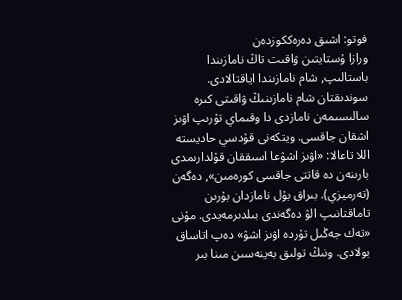فوتو: اشىق دەرەككوزدەن
ورازا ۇستايتىن ۋاقىت تاڭ نامازىندا باستالىپ, شام نامازىندا اياقتالادى. سوندىقتان شام نامازىنىڭ ۋاقىتى كىرە سالىسىمەن نامازدى دا وقىماي تۇرىپ اۋىز اشقان جاقسى. ويتكەنى قۇدسي حاديستە اللا تاعالا: «اۋىز اشۋعا اسىققان قۇلدارىمدى بارىنەن دە قاتتى جاقسى كورەمىن», دەگەن (تەرميزي). بىراق بۇل نامازدان بۇرىن تاماقتانىپ الۋ دەگەندى بىلدىرمەيدى. مۇنى «تەك جەڭىل تۇردە اۋىز اشۋ» دەپ اتاساق بولادى. ونىڭ تولىق بەينەسىن مىنا بىر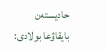حاديستەن بايقاۋعا بولادى: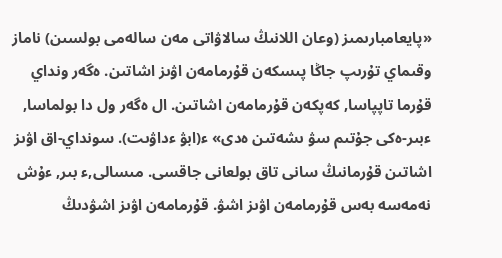«پايعامبارىمىز (وعان اللانىڭ سالاۋاتى مەن سالەمى بولسىن) ناماز وقىماي تۇرىپ جاڭا پىسكەن قۇرمامەن اۋىز اشاتىن. ەگەر ونداي قۇرما تاپپاسا, كەپكەن قۇرمامەن اشاتىن. ال ەگەر ول دا بولماسا, ءبىر-ەكى جۇتىم سۋ ىشەتىن ەدى» ء(ابۋ ءداۋىت). سونداي-اق اۋىز اشاتىن قۇرمانىڭ سانى تاق بولعانى جاقسى. مىسالى,ء بىر, ءۇش نەمەسە بەس قۇرمامەن اۋىز اشۋ. قۇرمامەن اۋىز اشۋدىڭ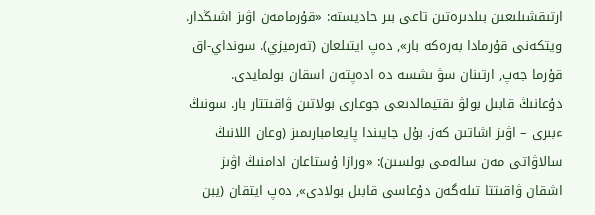ارتىقشىلىعىن بىلدىرەتىن تاعى بىر حاديستە: «قۇرمامەن اۋىز اشىڭدار. ويتكەنى قۇرمادا بەرەكە بار», دەپ ايتىلعان (تەرميزي). سونداي-اق قۇرما جەپ, ارتىنان سۋ ىشسە دە ادەپتەن اسقان بولمايدى.
دۇعانىڭ قابىل بولۋ ىقتيمالدىعى جوعارى بولاتىن ۋاقىتتار بار. سونىڭ ءبىرى – اۋىز اشاتىن كەز. بۇل جايىندا پايعامبارىمىز (وعان اللانىڭ سالاۋاتى مەن سالەمى بولسىن): «ورازا ۇستاعان ادامنىڭ اۋىز اشقان ۋاقىتتا تىلەگەن دۇعاسى قابىل بولادى», دەپ ايتقان (يبن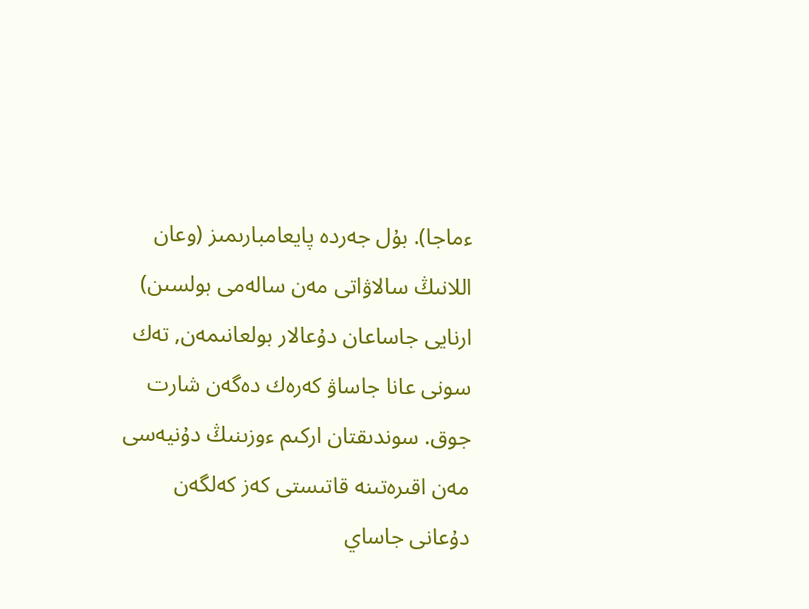ءماجا). بۇل جەردە پايعامبارىمىز (وعان اللانىڭ سالاۋاتى مەن سالەمى بولسىن) ارنايى جاساعان دۇعالار بولعانىمەن, تەك سونى عانا جاساۋ كەرەك دەگەن شارت جوق. سوندىقتان اركىم ءوزىنىڭ دۇنيەسى مەن اقىرەتىنە قاتىستى كەز كەلگەن دۇعانى جاساي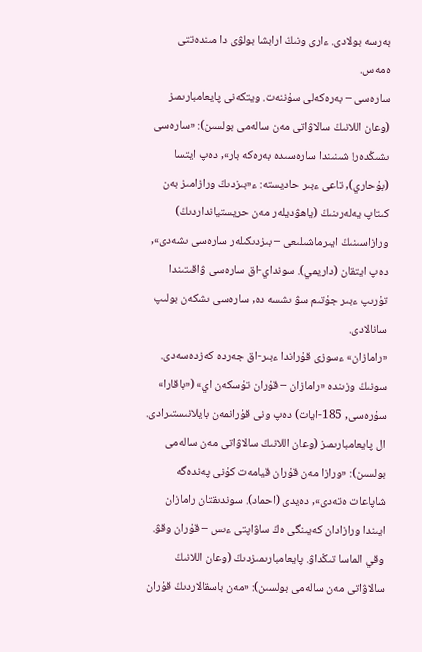بەرسە بولادى. ءارى ونىڭ ارابشا بولۋى دا مىندەتتى ەمەس.
سارەسى – بەرەكەلى سۇننەت. ويتكەنى پايعامبارىمىز (وعان اللانىڭ سالاۋاتى مەن سالەمى بولسىن): «سارەسى ىشىڭدەر! شىنىندا سارەسىدە بەرەكە بار», دەپ ايتسا (بۇحاري), تاعى ءبىر حاديستە: ء«بىزدىڭ ورازامىز بەن كىتاپ يەلەرىنىڭ (ياھۋديلەر مەن حريستيانداردىڭ) ورازاسىنىڭ ايىرماشىلىعى – بىزدىكىلەر سارەسى ىشەدى», دەپ ايتقان (داريمي). سونداي-اق سارەسى ۋاقىتىندا تۇرىپ ءبىر جۇتىم سۋ ىشسە دە, سارەسى ىشكەن بولىپ سانالادى.
«رامازان» ءسوزى قۇراندا ءبىر-اق جەردە كەزدەسەدى. سونىڭ وزىندە «رامازان – قۇران تۇسكەن اي» («باقارا» سۇرەسى, 185-ايات) دەپ ونى قۇرانمەن بايلانىستىرادى. ال پايعامبارىمىز (وعان اللانىڭ سالاۋاتى مەن سالەمى بولسىن): «ورازا مەن قۇران قيامەت كۇنى پەندەگە شاپاعات ەتەدى», دەيدى (احماد). سوندىقتان رامازان ايىندا ورازادان كەيىنگى ەڭ ساۋاپتى ءىس – قۇران وقۋ. وقي الماسا تىڭداۋ. پايعامبارىمىزدىڭ (وعان اللانىڭ سالاۋاتى مەن سالەمى بولسىن): «مەن باسقالاردىڭ قۇران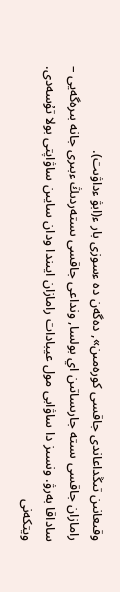وقىعانىن تىڭداعاندى جاقسى كورەمىن», دەگەن دە ءسوزى بار ء(ابۋ ءداۋىت).
رامازان جاقسى ىستە جارىساتىن اي بولسا, ونداعى جاقسى ىستەردىڭ ءبىرى جانە بىرەگەيى – ساداقا بەرۋ. ونسىز دا ساۋابى مول عيبادات رامازان ايىندا ودان سايىن ساۋاپتى بولا تۇسەدى. ويتكەنى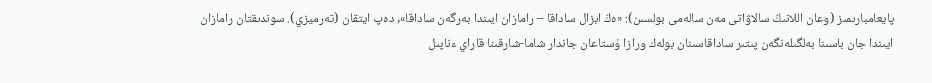پايعامبارىمىز (وعان اللانىڭ سالاۋاتى مەن سالەمى بولسىن): «ەڭ ابزال ساداقا – رامازان ايىندا بەرگەن ساداقا», دەپ ايتقان (تەرميزي). سوندىقتان رامازان ايىندا جان باسىنا بەلگىلەنگەن پىتىر ساداقاسىنان بولەك ورازا ۇستاعان جاندار شاما-شارقىنا قاراي ءناپىل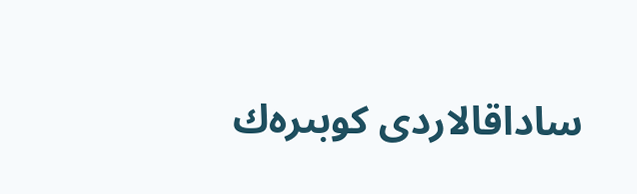ساداقالاردى كوبىرەك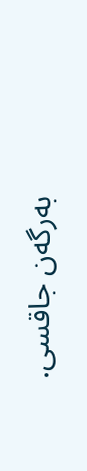بەرگەن جاقسى.